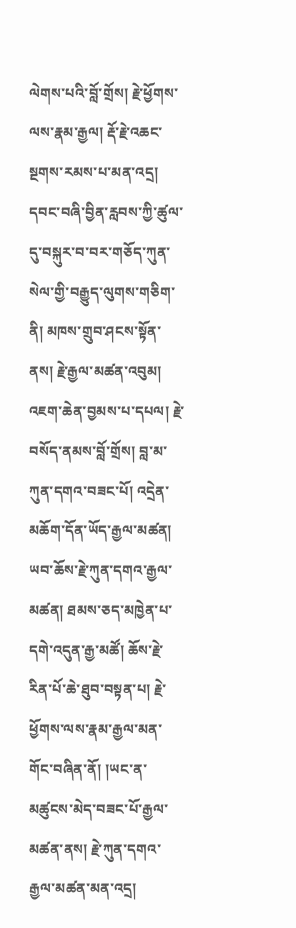ལེགས་པའི་བློ་གྲོས། རྗེ་ཕྱོགས་ལས་རྣམ་རྒྱལ། རྡོ་རྗེ་འཆང་སྔགས་རམས་པ་མན་འདྲ། དབང་བཞི་བྱིན་རླབས་ཀྱི་ཚུལ་དུ་བསྐུར་བ་བར་གཅོད་ཀུན་སེལ་གྱི་བརྒྱུད་ལུགས་གཅིག་ནི། མཁས་གྲུབ་ཤངས་སྟོན་ནས། རྗེ་རྒྱལ་མཚན་འབུམ། འཇག་ཆེན་བྱམས་པ་དཔལ། རྗེ་བསོད་ནམས་བློ་གྲོས། བླ་མ་ཀུན་དགའ་བཟང་པོ། འདྲེན་མཆོག་དོན་ཡོད་རྒྱལ་མཚན། ཡབ་ཆོས་རྗེ་ཀུན་དགའ་རྒྱལ་མཚན། ཐམས་ཅད་མཁྱེན་པ་དགེ་འདུན་རྒྱ་མཚོ། ཆོས་རྗེ་རིན་པོ་ཆེ་ཐུབ་བསྟན་པ། རྗེ་ཕྱོགས་ལས་རྣམ་རྒྱལ་མན་གོང་བཞིན་ནོ། །ཡང་ན་མཚུངས་མེད་བཟང་པོ་རྒྱལ་མཚན་ནས། རྗེ་ཀུན་དགའ་རྒྱལ་མཚན་མན་འདྲ།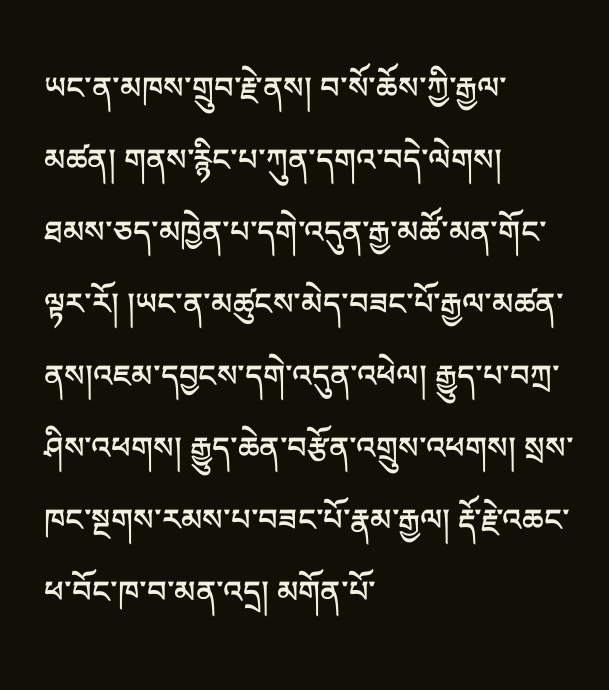ཡང་ན་མཁས་གྲུབ་རྗེ་ནས། བ་སོ་ཆོས་ཀྱི་རྒྱལ་མཚན། གནས་རྙིང་པ་ཀུན་དགའ་བདེ་ལེགས། ཐམས་ཅད་མཁྱེན་པ་དགེ་འདུན་རྒྱ་མཚོ་མན་གོང་ལྟར་རོ། །ཡང་ན་མཚུངས་མེད་བཟང་པོ་རྒྱལ་མཚན་ནས།འཇམ་དབྱངས་དགེ་འདུན་འཕེལ། རྒྱུད་པ་བཀྲ་ཤིས་འཕགས། རྒྱུད་ཆེན་བརྩོན་འགྲུས་འཕགས། སྲས་ཁང་སྔགས་རམས་པ་བཟང་པོ་རྣམ་རྒྱལ། རྡོ་རྗེ་འཆང་ཕ་བོང་ཁ་བ་མན་འདྲ། མགོན་པོ་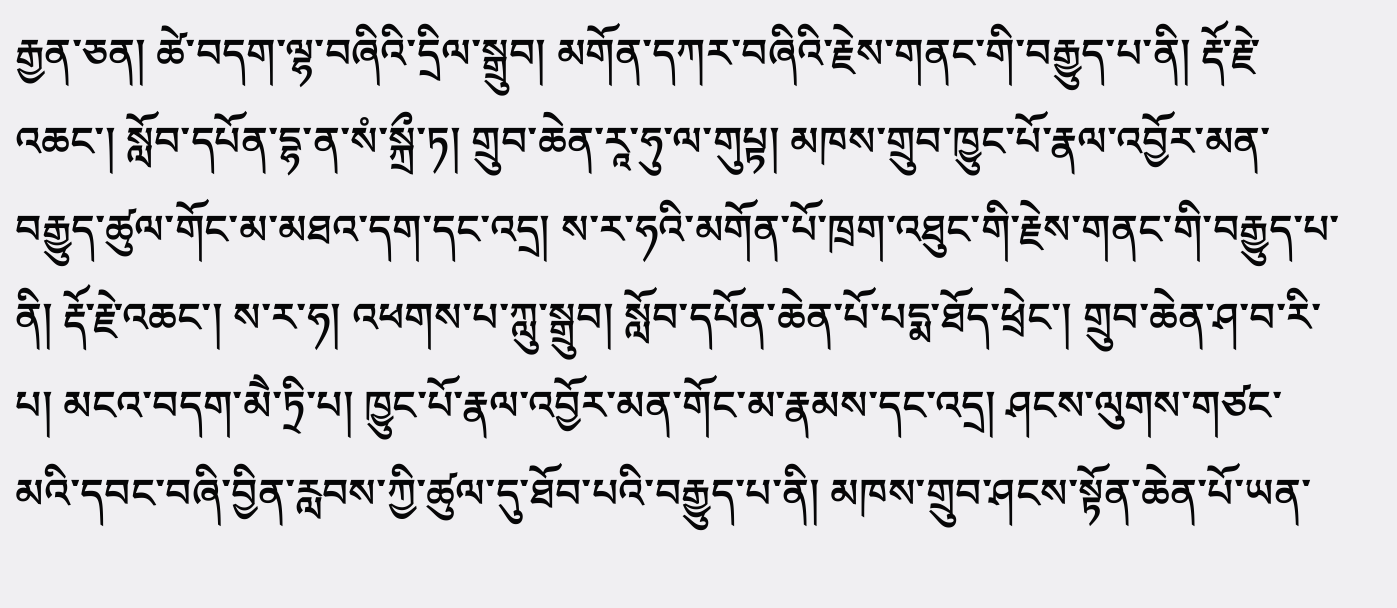རྒྱན་ཅན། ཚེ་བདག་ལྷ་བཞིའི་དྲིལ་སྒྲུབ། མགོན་དཀར་བཞིའི་རྗེས་གནང་གི་བརྒྱུད་པ་ནི། རྡོ་རྗེ་འཆང་། སློབ་དཔོན་དྷ་ན་སཾ་སྐྲྀ་ཏ། གྲུབ་ཆེན་རཱ་ཧུ་ལ་གུཔྟ། མཁས་གྲུབ་ཁྱུང་པོ་རྣལ་འབྱོར་མན་བརྒྱུད་ཚུལ་གོང་མ་མཐའ་དག་དང་འདྲ། ས་ར་ཧའི་མགོན་པོ་ཁྲག་འཐུང་གི་རྗེས་གནང་གི་བརྒྱུད་པ་ནི། རྡོ་རྗེ་འཆང་། ས་ར་ཧ། འཕགས་པ་ཀླུ་སྒྲུབ། སློབ་དཔོན་ཆེན་པོ་པདྨ་ཐོད་ཕྲེང་། གྲུབ་ཆེན་ཤ་བ་རི་པ། མངའ་བདག་མཻ་ཏྲི་པ། ཁྱུང་པོ་རྣལ་འབྱོར་མན་གོང་མ་རྣམས་དང་འདྲ། ཤངས་ལུགས་གཙང་མའི་དབང་བཞི་བྱིན་རླབས་ཀྱི་ཚུལ་དུ་ཐོབ་པའི་བརྒྱུད་པ་ནི། མཁས་གྲུབ་ཤངས་སྟོན་ཆེན་པོ་ཡན་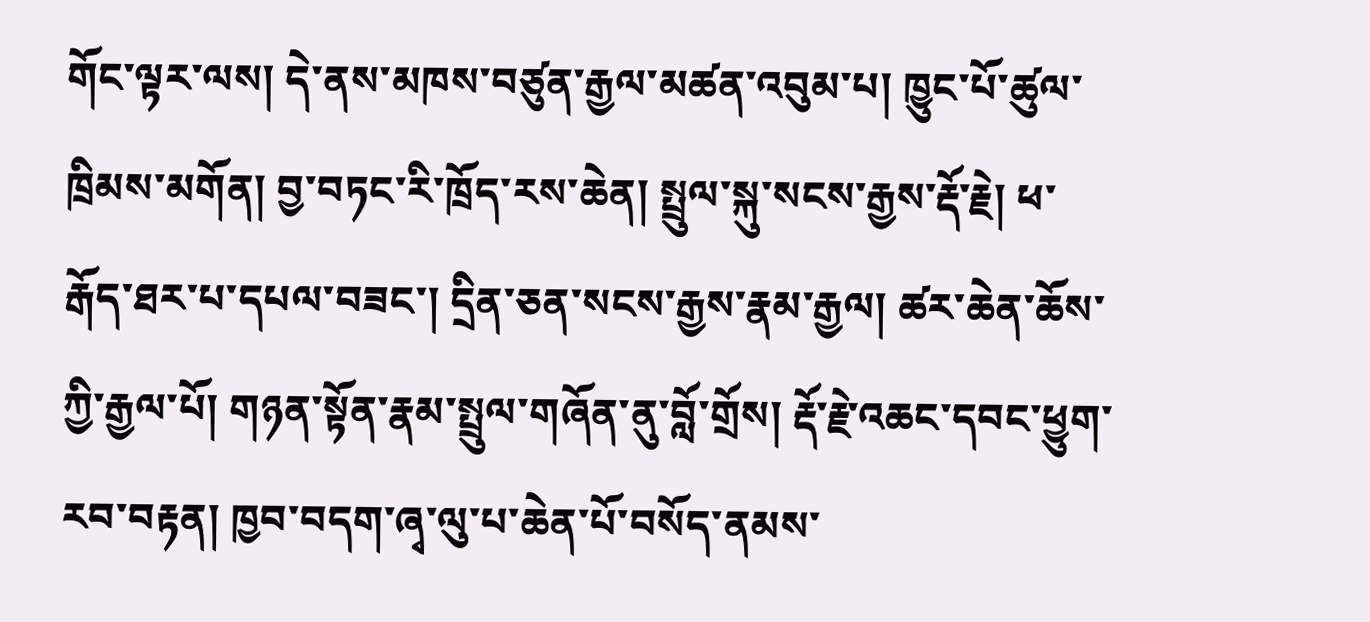གོང་ལྟར་ལས། དེ་ནས་མཁས་བཙུན་རྒྱལ་མཚན་འབུམ་པ། ཁྱུང་པོ་ཚུལ་ཁྲིམས་མགོན། བྱ་བཏང་རི་ཁྲོད་རས་ཆེན། སྤྲུལ་སྐུ་སངས་རྒྱས་རྡོ་རྗེ། ཕ་རྒོད་ཐར་པ་དཔལ་བཟང་། དྲིན་ཅན་སངས་རྒྱས་རྣམ་རྒྱལ། ཚར་ཆེན་ཆོས་ཀྱི་རྒྱལ་པོ། གཉན་སྟོན་རྣམ་སྤྲུལ་གཞོན་ནུ་བློ་གྲོས། རྡོ་རྗེ་འཆང་དབང་ཕྱུག་རབ་བརྟན། ཁྱབ་བདག་ཞྭ་ལུ་པ་ཆེན་པོ་བསོད་ནམས་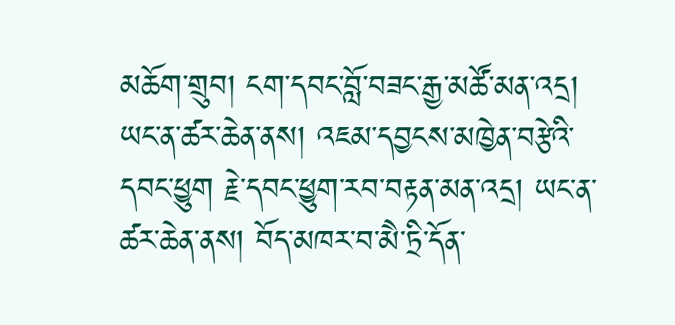མཆོག་གྲུབ། ངག་དབང་བློ་བཟང་རྒྱ་མཚོ་མན་འདྲ། ཡང་ན་ཚར་ཆེན་ནས། འཇམ་དབྱངས་མཁྱེན་བརྩེའི་དབང་ཕྱུག རྗེ་དབང་ཕྱུག་རབ་བརྟན་མན་འདྲ། ཡང་ན་ཚར་ཆེན་ནས། བོད་མཁར་བ་མཻ་ཏྲི་དོན་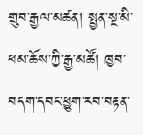གྲུབ་རྒྱལ་མཚན། སྤྱན་སྔ་མི་ཕམ་ཆོས་ཀྱི་རྒྱ་མཚོ། ཁྱབ་བདག་དབང་ཕྱུག་རབ་བརྟན་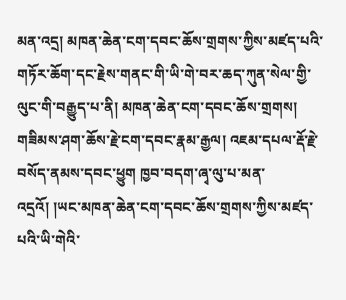མན་འདྲ། མཁན་ཆེན་ངག་དབང་ཆོས་གྲགས་ཀྱིས་མཛད་པའི་གཏོར་ཆོག་དང་རྗེས་གནང་གི་ཡི་གེ་བར་ཆད་ཀུན་སེལ་གྱི་ལུང་གི་བརྒྱུད་པ་ནི། མཁན་ཆེན་ངག་དབང་ཆོས་གྲགས། གཟིམས་ཤག་ཆོས་རྗེ་ངག་དབང་རྣམ་རྒྱལ། འཇམ་དཔལ་རྡོ་རྗེ་བསོད་ནམས་དབང་ཕྱུག ཁྱབ་བདག་ཞྭ་ལུ་པ་མན་འདྲའོ། །ཡང་མཁན་ཆེན་ངག་དབང་ཆོས་གྲགས་ཀྱིས་མཛད་པའི་ཡི་གེའི་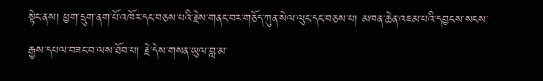སྟེང་ནས། ཕྱག་དྲུག་ནག་པོ་འཁོར་དང་བཅས་པའི་རྗེས་གནང་བར་གཅོད་ཀུན་སེལ་ལུང་དང་བཅས་པ། མཁན་ཆེན་འཇམ་པའི་དབྱངས་སངས་རྒྱས་དཔལ་བཟང་བ་ལས་ཐོབ་པ། རྗེ་དེས་གསན་ཡུལ་བླ་མ་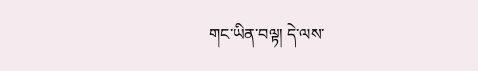གང་ཡིན་བལྟ། དེ་ལས་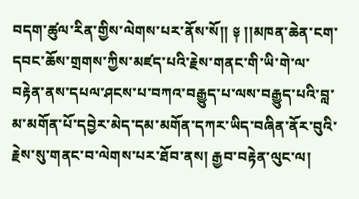བདག་ཚུལ་རིན་གྱིས་ལེགས་པར་ནོས་སོ།། ༈ །།མཁན་ཆེན་ངག་དབང་ཆོས་གྲགས་ཀྱིས་མཛད་པའི་རྗེས་གནང་གི་ཡི་གེ་ལ་བརྟེན་ནས་དཔལ་ཤངས་པ་བཀའ་བརྒྱུད་པ་ལས་བརྒྱུད་པའི་བླ་མ་མགོན་པོ་དབྱེར་མེད་དམ་མགོན་དཀར་ཡིད་བཞིན་ནོར་བུའི་རྗེས་སུ་གནང་བ་ལེགས་པར་ཐོབ་ནས། རྒྱབ་བརྟེན་ལུང་ལ།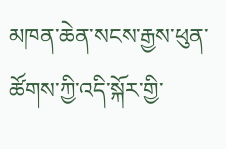མཁན་ཆེན་སངས་རྒྱས་ཕུན་ཚོགས་ཀྱི་འདི་སྐོར་གྱི་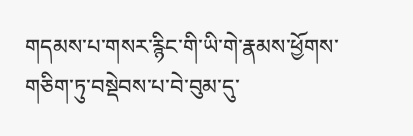གདམས་པ་གསར་རྙིང་གི་ཡི་གེ་རྣམས་ཕྱོགས་གཅིག་ཏུ་བསྡེབས་པ་བེ་བུམ་དུ་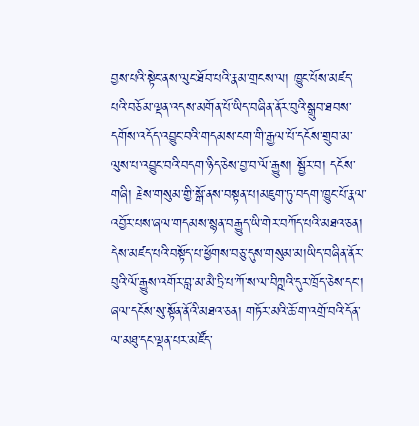བྱས་པའི་སྟེང་ནས་ལུང་ཐོབ་པའི་རྣམ་གྲངས་ལ། ཁྱུང་པོས་མཛད་པའི་བཅོམ་ལྡན་འདས་མགོན་པོ་ཡིད་བཞིན་ནོར་བུའི་སྒྲུབ་ཐབས་དགོས་འདོད་འབྱུང་བའི་གདམས་ངག་གི་རྒྱལ་པོ་དངོས་གྲུབ་མ་ལུས་པ་འབྱུང་བའི་བདག་ཉིད་ཅེས་བྱ་བ་ལོ་རྒྱུས། སྦྱོར་བ། དངོས་གཞི། རྗེས་གསུམ་གྱི་སྒོ་ནས་བསྟན་པ།མཇུག་ཏུ་བདག་ཁྱུང་པོ་རྣལ་འབྱོར་པས་ཞལ་གདམས་སྙན་བརྒྱུད་ཡི་གེར་བཀོད་པའི་མཐའ་ཅན། དེས་མཛད་པའི་བསྟོད་པ་ཕྱོགས་བཅུ་དུས་གསུམ་མ།ཡིད་བཞིན་ནོར་བུའི་ལོ་རྒྱུས་འགོར་བླ་མ་མཻ་ཏྲི་པ་ཀོ་ས་ལ་བིཀྵའི་དུར་ཁྲོད་ཅེས་དང་། ཞལ་དངོས་སུ་སྟོན་ནོའི་མཐའ་ཅན། གཏོར་མའི་ཆོ་ག་འགྲོ་བའི་དོན་ལ་མཐུ་དང་ལྡན་པར་མཛོད་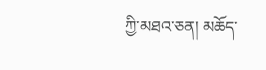ཀྱི་མཐའ་ཅན། མཆོད་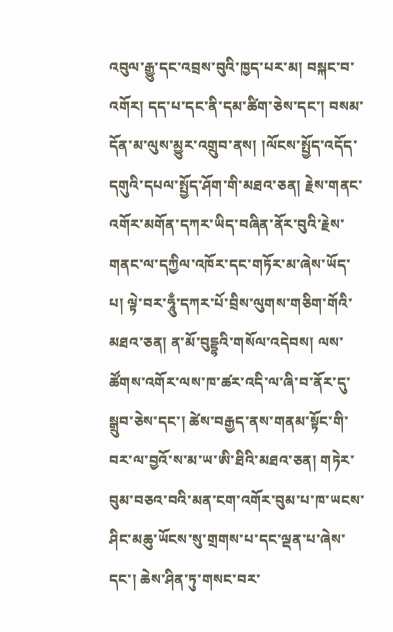འབུལ་རྒྱུ་དང་འབྲས་བུའི་ཁྱད་པར་མ། བསྐང་བ་འགོར། དད་པ་དང་ནི་དམ་ཚིག་ཅེས་དང་། བསམ་དོན་མ་ལུས་མྱུར་འགྲུབ་ནས། །ལོངས་སྤྱོད་འདོད་དགུའི་དཔལ་སྤྱོད་ཤོག་གི་མཐའ་ཅན། རྗེས་གནང་འགོར་མགོན་དཀར་ཡིད་བཞིན་ནོར་བུའི་རྗེས་གནང་ལ་དཀྱིལ་འཁོར་དང་གཏོར་མ་ཞེས་ཡོད་པ། ལྟེ་བར་ཧཱུྃ་དཀར་པོ་བྲིས་ལུགས་གཅིག་གོའི་མཐའ་ཅན། ན་མོ་བུདྡྷའི་གསོལ་འདེབས། ལས་ཚོགས་འགོར་ལས་ཁ་ཚར་འདི་ལ་ཞི་བ་ནོར་དུ་སྒྲུབ་ཅེས་དང་། ཚེས་བརྒྱད་ནས་གནམ་སྟོང་གི་བར་ལ་བྱའོ་ས་མ་ཡ་ཨི་ཐིའི་མཐའ་ཅན། གཏེར་བུམ་བཅའ་བའི་མན་ངག་འགོར་བུམ་པ་ཁ་ཡངས་ཤིང་མཆུ་ཡོངས་སུ་གྲགས་པ་དང་ལྡན་པ་ཞེས་དང་། ཆེས་ཤིན་ཏུ་གསང་བར་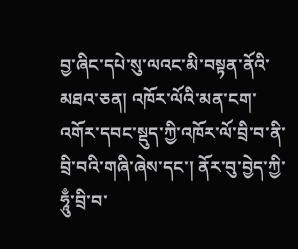བྱ་ཞིང་དཔེ་སུ་ལའང་མི་བསྟན་ནོའི་མཐའ་ཅན། འཁོར་ལོའི་མན་ངག་འགོར་དབང་སྡུད་ཀྱི་འཁོར་ལོ་བྲི་བ་ནི་བྲི་བའི་གཞི་ཞེས་དང་། ནོར་བུ་བྱེད་ཀྱི་ཧཱུྃ་བྲི་བ་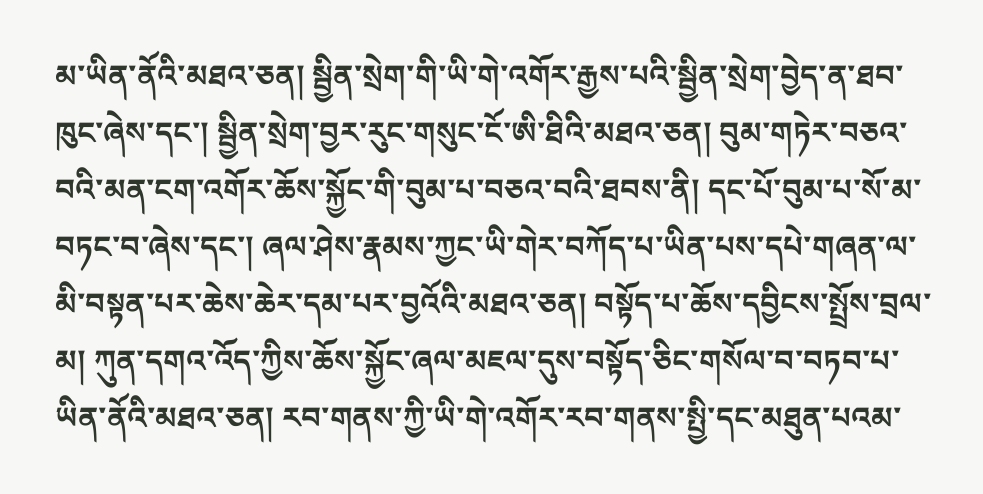མ་ཡིན་ནོའི་མཐའ་ཅན། སྦྱིན་སྲེག་གི་ཡི་གེ་འགོར་རྒྱས་པའི་སྦྱིན་སྲེག་བྱེད་ན་ཐབ་ཁུང་ཞེས་དང་། སྦྱིན་སྲེག་བྱར་རུང་གསུང་ངོ་ཨི་ཐིའི་མཐའ་ཅན། བུམ་གཏེར་བཅའ་བའི་མན་ངག་འགོར་ཆོས་སྐྱོང་གི་བུམ་པ་བཅའ་བའི་ཐབས་ནི། དང་པོ་བུམ་པ་སོ་མ་བཏང་བ་ཞེས་དང་། ཞལ་ཤེས་རྣམས་ཀྱང་ཡི་གེར་བཀོད་པ་ཡིན་པས་དཔེ་གཞན་ལ་མི་བསྟན་པར་ཆེས་ཆེར་དམ་པར་བྱའོའི་མཐའ་ཅན། བསྟོད་པ་ཆོས་དབྱིངས་སྤྲོས་བྲལ་མ། ཀུན་དགའ་འོད་ཀྱིས་ཆོས་སྐྱོང་ཞལ་མཇལ་དུས་བསྟོད་ཅིང་གསོལ་བ་བཏབ་པ་ཡིན་ནོའི་མཐའ་ཅན། རབ་གནས་ཀྱི་ཡི་གེ་འགོར་རབ་གནས་སྤྱི་དང་མཐུན་པའམ་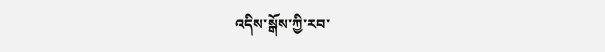འདིས་སྒོས་ཀྱི་རབ་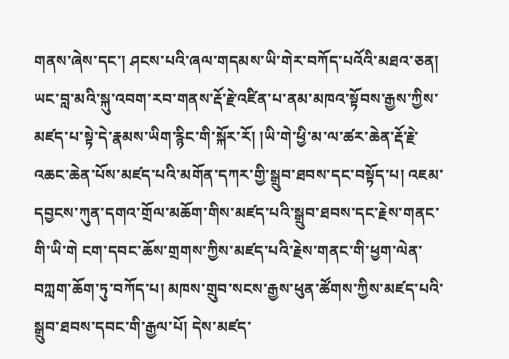གནས་ཞེས་དང་། ཤངས་པའི་ཞལ་གདམས་ཡི་གེར་བཀོད་པའོའི་མཐའ་ཅན། ཡང་བླ་མའི་སྐུ་འབག་རབ་གནས་རྡོ་རྗེ་འཛིན་པ་ནམ་མཁའ་སྟོབས་རྒྱས་ཀྱིས་མཛད་པ་སྟེ་དེ་རྣམས་ཡིག་རྙིང་གི་སྐོར་རོ། །ཡི་གེ་ཕྱི་མ་ལ་ཚར་ཆེན་རྡོ་རྗེ་འཆང་ཆེན་པོས་མཛད་པའི་མགོན་དཀར་གྱི་སྒྲུབ་ཐབས་དང་བསྟོད་པ། འཇམ་དབྱངས་ཀུན་དགའ་གྲོལ་མཆོག་གིས་མཛད་པའི་སྒྲུབ་ཐབས་དང་རྗེས་གནང་གི་ཡི་གེ ངག་དབང་ཆོས་གྲགས་ཀྱིས་མཛད་པའི་རྗེས་གནང་གི་ཕྱག་ལེན་བཀླག་ཆོག་ཏུ་བཀོད་པ། མཁས་གྲུབ་སངས་རྒྱས་ཕུན་ཚོགས་ཀྱིས་མཛད་པའི་སྒྲུབ་ཐབས་དབང་གི་རྒྱལ་པོ། དེས་མཛད་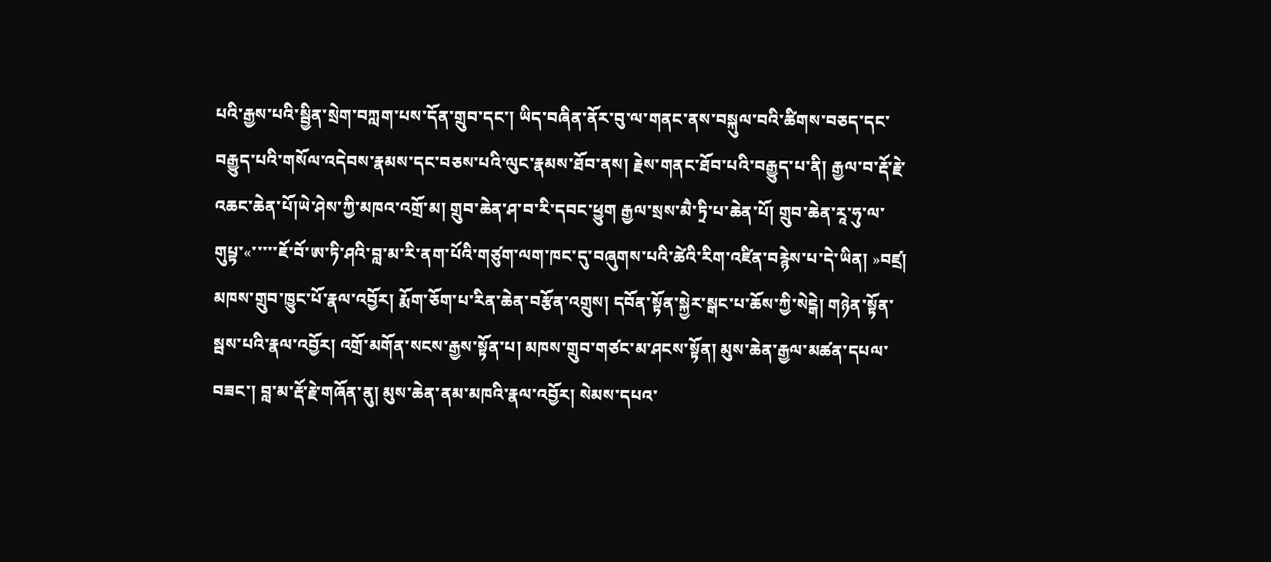པའི་རྒྱས་པའི་སྦྱིན་སྲེག་བཀླག་པས་དོན་གྲུབ་དང་། ཡིད་བཞིན་ནོར་བུ་ལ་གནང་ནས་བསྐུལ་བའི་ཚིགས་བཅད་དང་བརྒྱུད་པའི་གསོལ་འདེབས་རྣམས་དང་བཅས་པའི་ལུང་རྣམས་ཐོབ་ནས། རྗེས་གནང་ཐོབ་པའི་བརྒྱུད་པ་ནི། རྒྱལ་བ་རྡོ་རྗེ་འཆང་ཆེན་པོ།ཡེ་ཤེས་ཀྱི་མཁའ་འགྲོ་མ། གྲུབ་ཆེན་ཤ་བ་རི་དབང་ཕྱུག རྒྱལ་སྲས་མཻ་ཏྲི་པ་ཆེན་པོ། གྲུབ་ཆེན་རཱ་ཧུ་ལ་གུཔྟ་«་་་་་ཇོ་བོ་ཨ་ཏི་ཤའི་བླ་མ་རི་ནག་པོའི་གཙུག་ལག་ཁང་དུ་བཞུགས་པའི་ཚེའི་རིག་འཛིན་བརྙེས་པ་དེ་ཡིན། »བཛྲ། མཁས་གྲུབ་ཁྱུང་པོ་རྣལ་འབྱོར། རྨོག་ཅོག་པ་རིན་ཆེན་བརྩོན་འགྲུས། དབོན་སྟོན་སྐྱེར་སྒང་པ་ཆོས་ཀྱི་སེངྒེ། གཉེན་སྟོན་སྦས་པའི་རྣལ་འབྱོར། འགྲོ་མགོན་སངས་རྒྱས་སྟོན་པ། མཁས་གྲུབ་གཙང་མ་ཤངས་སྟོན། མུས་ཆེན་རྒྱལ་མཚན་དཔལ་བཟང་། བླ་མ་རྡོ་རྗེ་གཞོན་ནུ། མུས་ཆེན་ནམ་མཁའི་རྣལ་འབྱོར། སེམས་དཔའ་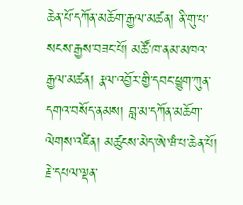ཆེན་པོ་དཀོན་མཆོག་རྒྱལ་མཚན། ནི་གུ་པ་སངས་རྒྱས་བཟང་པོ། མཚོ་ཁ་ནམ་མཁའ་རྒྱལ་མཚན། རྣལ་འབྱོར་གྱི་དབང་ཕྱུག་ཀུན་དགའ་བསོད་ནམས། བླ་མ་དཀོན་མཆོག་ལེགས་འཛིན། མཚུངས་མེད་ཨེ་ཝཾ་པ་ཆེན་པོ། རྗེ་དཔལ་ལྡན་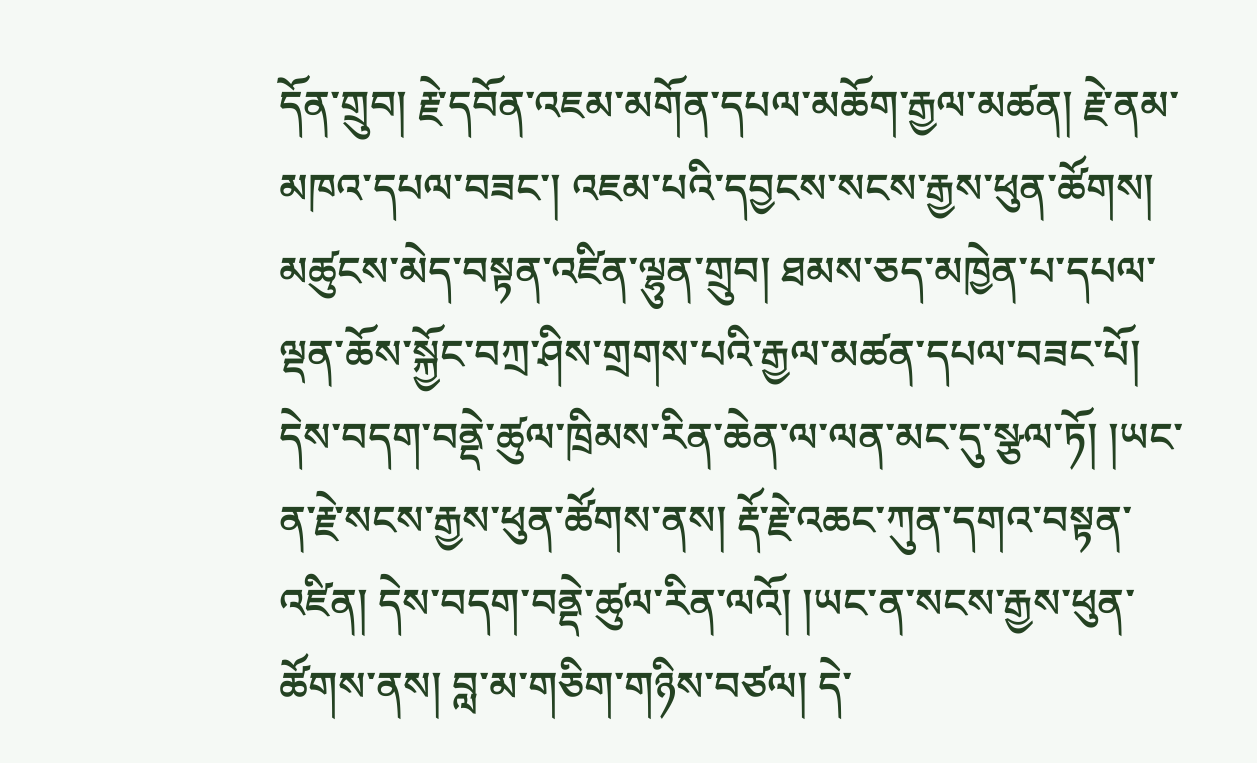དོན་གྲུབ། རྗེ་དབོན་འཇམ་མགོན་དཔལ་མཆོག་རྒྱལ་མཚན། རྗེ་ནམ་མཁའ་དཔལ་བཟང་། འཇམ་པའི་དབྱངས་སངས་རྒྱས་ཕུན་ཚོགས། མཚུངས་མེད་བསྟན་འཛིན་ལྷུན་གྲུབ། ཐམས་ཅད་མཁྱེན་པ་དཔལ་ལྡན་ཆོས་སྐྱོང་བཀྲ་ཤིས་གྲགས་པའི་རྒྱལ་མཚན་དཔལ་བཟང་པོ། དེས་བདག་བནྡེ་ཚུལ་ཁྲིམས་རིན་ཆེན་ལ་ལན་མང་དུ་སྩལ་ཏོ། །ཡང་ན་རྗེ་སངས་རྒྱས་ཕུན་ཚོགས་ནས། རྡོ་རྗེ་འཆང་ཀུན་དགའ་བསྟན་འཛིན། དེས་བདག་བནྡེ་ཚུལ་རིན་ལའོ། །ཡང་ན་སངས་རྒྱས་ཕུན་ཚོགས་ནས། བླ་མ་གཅིག་གཉིས་བཙལ། དེ་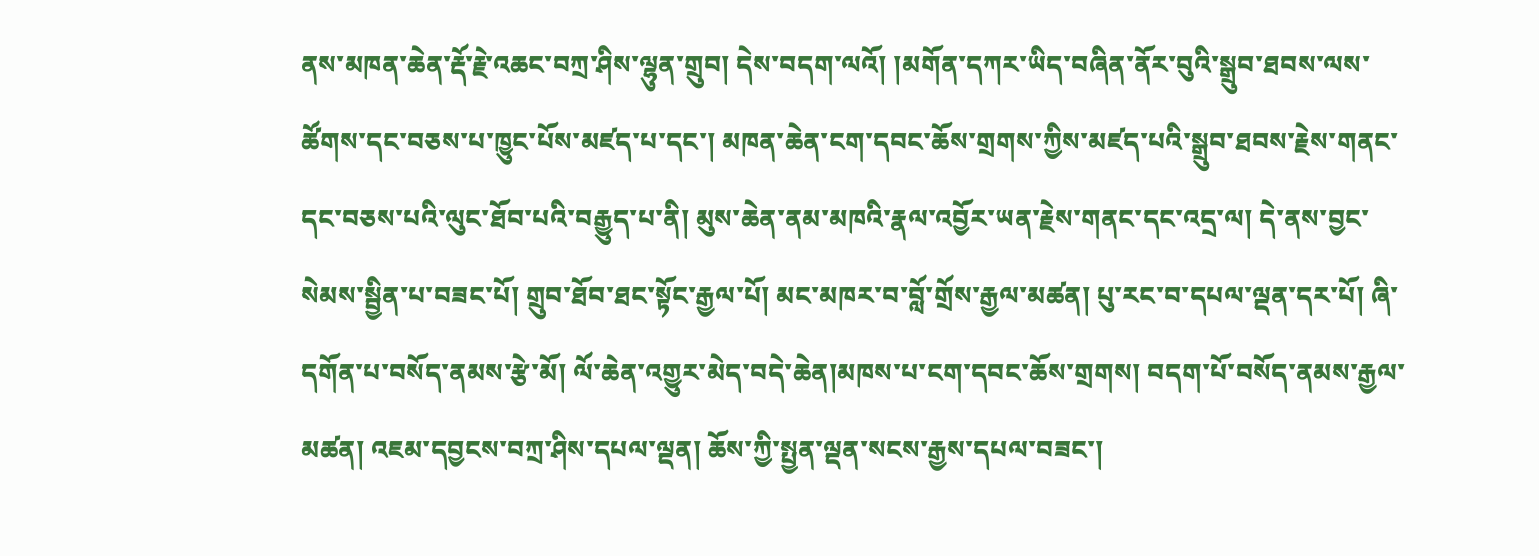ནས་མཁན་ཆེན་རྡོ་རྗེ་འཆང་བཀྲ་ཤིས་ལྷུན་གྲུབ། དེས་བདག་ལའོ། །མགོན་དཀར་ཡིད་བཞིན་ནོར་བུའི་སྒྲུབ་ཐབས་ལས་ཚོགས་དང་བཅས་པ་ཁྱུང་པོས་མཛད་པ་དང་། མཁན་ཆེན་ངག་དབང་ཆོས་གྲགས་ཀྱིས་མཛད་པའི་སྒྲུབ་ཐབས་རྗེས་གནང་དང་བཅས་པའི་ལུང་ཐོབ་པའི་བརྒྱུད་པ་ནི། མུས་ཆེན་ནམ་མཁའི་རྣལ་འབྱོར་ཡན་རྗེས་གནང་དང་འདྲ་ལ། དེ་ནས་བྱང་སེམས་སྦྱིན་པ་བཟང་པོ། གྲུབ་ཐོབ་ཐང་སྟོང་རྒྱལ་པོ། མང་མཁར་བ་བློ་གྲོས་རྒྱལ་མཚན། པུ་རང་བ་དཔལ་ལྡན་དར་པོ། ཞི་དགོན་པ་བསོད་ནམས་རྩེ་མོ། ལོ་ཆེན་འགྱུར་མེད་བདེ་ཆེན།མཁས་པ་ངག་དབང་ཆོས་གྲགས། བདག་པོ་བསོད་ནམས་རྒྱལ་མཚན། འཇམ་དབྱངས་བཀྲ་ཤིས་དཔལ་ལྡན། ཆོས་ཀྱི་སྤྱན་ལྡན་སངས་རྒྱས་དཔལ་བཟང་།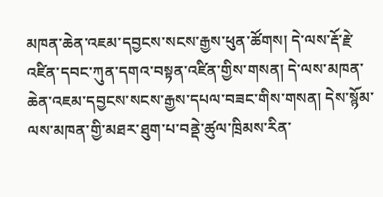མཁན་ཆེན་འཇམ་དབྱངས་སངས་རྒྱས་ཕུན་ཚོགས། དེ་ལས་རྡོ་རྗེ་འཛིན་དབང་ཀུན་དགའ་བསྟན་འཛིན་གྱིས་གསན། དེ་ལས་མཁན་ཆེན་འཇམ་དབྱངས་སངས་རྒྱས་དཔལ་བཟང་གིས་གསན། དེས་སྙོམ་ལས་མཁན་གྱི་མཐར་ཐུག་པ་བནྡེ་ཚུལ་ཁྲིམས་རིན་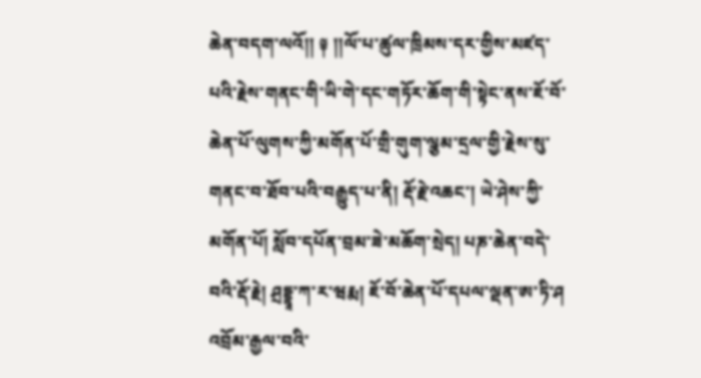ཆེན་བདག་ལའོ།། ༈ །།ལོ་པ་ཚུལ་ཁྲིམས་དར་གྱིས་མཛད་པའི་རྗེས་གནང་གི་ཡི་གེ་དང་གཏོར་ཆོག་གི་སྟེང་ནས་ཇོ་བོ་ཆེན་པོ་ལུགས་ཀྱི་མགོན་པོ་གྲི་གུག་ལྕམ་དྲལ་གྱི་རྗེས་སུ་གནང་བ་ཐོབ་པའི་བརྒྱུད་པ་ནི། རྡོ་རྗེ་འཆང་། ཡེ་ཤེས་ཀྱི་མགོན་པོ། སློབ་དཔོན་བྲམ་ཟེ་མཆོག་སྲེད། པཎ་ཆེན་བདེ་བའི་རྡོ་རྗེ། ཤྲདྡྷཱ་ཀ་ར་ཝརྨ། ཇོ་བོ་ཆེན་པོ་དཔལ་ལྡན་ཨ་ཏི་ཤ འབྲོམ་རྒྱལ་བའི་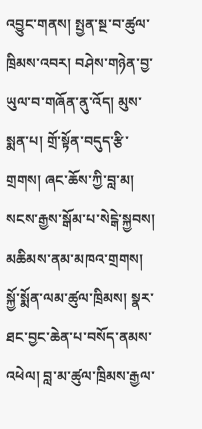འབྱུང་གནས། སྤྱན་སྔ་བ་ཚུལ་ཁྲིམས་འབར། བཤེས་གཉེན་བྱ་ཡུལ་བ་གཞོན་ནུ་འོད། མུས་སྨན་པ། གྲོ་སྟོན་བདུད་རྩི་གྲགས། ཞང་ཆོས་ཀྱི་བླ་མ། སངས་རྒྱས་སྒོམ་པ་སེངྒེ་སྐྱབས། མཆིམས་ནམ་མཁའ་གྲགས། སྐྱོ་སྨོན་ལམ་ཚུལ་ཁྲིམས། སྣར་ཐང་བྱང་ཆེན་པ་བསོད་ནམས་འཕེལ། བླ་མ་ཚུལ་ཁྲིམས་རྒྱལ་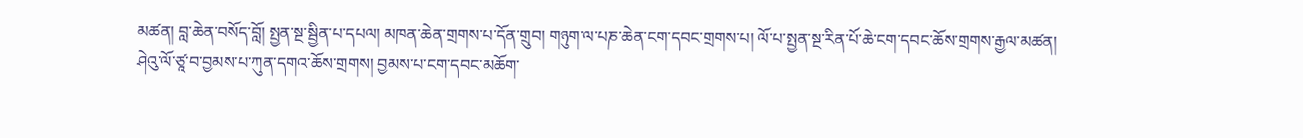མཚན། བླ་ཆེན་བསོད་བློ། སྤྱན་སྔ་སྦྱིན་པ་དཔལ། མཁན་ཆེན་གྲགས་པ་དོན་གྲུབ། གཉུག་ལ་པཎ་ཆེན་ངག་དབང་གྲགས་པ། ལོ་པ་སྤྱན་སྔ་རིན་པོ་ཆེ་ངག་དབང་ཆོས་གྲགས་རྒྱལ་མཚན། ཤེའུ་ལོ་ཙཱ་བ་བྱམས་པ་ཀུན་དགའ་ཆོས་གྲགས། བྱམས་པ་ངག་དབང་མཆོག་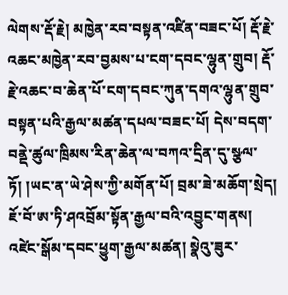ལེགས་རྡོ་རྗེ། མཁྱེན་རབ་བསྟན་འཛིན་བཟང་པོ། རྡོ་རྗེ་འཆང་མཁྱེན་རབ་བྱམས་པ་ངག་དབང་ལྷུན་གྲུབ། རྡོ་རྗེ་འཆང་བ་ཆེན་པོ་ངག་དབང་ཀུན་དགའ་ལྷུན་གྲུབ་བསྟན་པའི་རྒྱལ་མཚན་དཔལ་བཟང་པོ། དེས་བདག་བནྡེ་ཚུལ་ཁྲིམས་རིན་ཆེན་ལ་བཀའ་དྲིན་དུ་སྩལ་ཏོ། །ཡང་ན་ཡེ་ཤེས་ཀྱི་མགོན་པོ། བྲམ་ཟེ་མཆོག་སྲེད། ཇོ་བོ་ཨ་ཏི་ཤའབྲོམ་སྟོན་རྒྱལ་བའི་འབྱུང་གནས། འཛེང་སྒོམ་དབང་ཕྱུག་རྒྱལ་མཚན། སྣེའུ་ཟུར་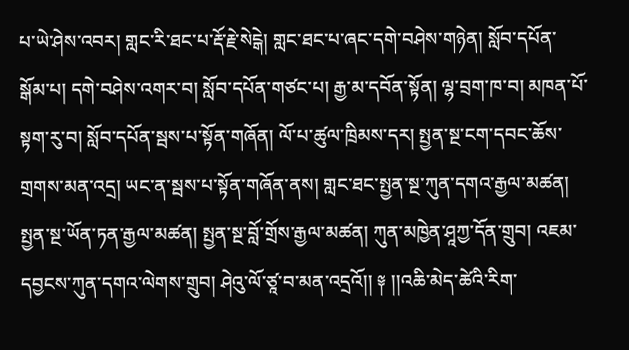པ་ཡེ་ཤེས་འབར། གླང་རི་ཐང་པ་རྡོ་རྗེ་སེངྒེ། གླང་ཐང་པ་ཞང་དགེ་བཤེས་གཉེན། སློབ་དཔོན་སྒོམ་པ། དགེ་བཤེས་འགར་བ། སློབ་དཔོན་གཙང་པ། རྒྱ་མ་དབོན་སྟོན། ལྷ་བྲག་ཁ་བ། མཁན་པོ་སྟག་རུ་བ། སློབ་དཔོན་སྦས་པ་སྟོན་གཞོན། ལོ་པ་ཚུལ་ཁྲིམས་དར། སྤྱན་སྔ་ངག་དབང་ཆོས་གྲགས་མན་འདྲ། ཡང་ན་སྦས་པ་སྟོན་གཞོན་ནས། གླང་ཐང་སྤྱན་སྔ་ཀུན་དགའ་རྒྱལ་མཚན། སྤྱན་སྔ་ཡོན་ཏན་རྒྱལ་མཚན། སྤྱན་སྔ་བློ་གྲོས་རྒྱལ་མཚན། ཀུན་མཁྱེན་ཤཱཀྱ་དོན་གྲུབ། འཇམ་དབྱངས་ཀུན་དགའ་ལེགས་གྲུབ། ཤེའུ་ལོ་ཙཱ་བ་མན་འདྲའོ།། ༈ །།འཆི་མེད་ཚེའི་རིག་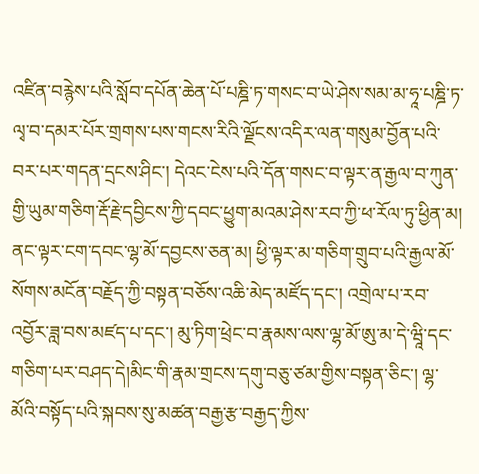འཛིན་བརྙེས་པའི་སློབ་དཔོན་ཆེན་པོ་པཎྜི་ཏ་གསང་བ་ཡེ་ཤེས་སམ་མ་ཧཱ་པཎྜི་ཏ་ལྭ་བ་དམར་པོར་གྲགས་པས་གངས་རིའི་ལྗོངས་འདིར་ལན་གསུམ་བྱོན་པའི་བར་པར་གདན་དྲངས་ཤིང་། དེའང་ངེས་པའི་དོན་གསང་བ་ལྟར་ན་རྒྱལ་བ་ཀུན་གྱི་ཡུམ་གཅིག་རྡོ་རྗེ་དབྱིངས་ཀྱི་དབང་ཕྱུག་མའམ་ཤེས་རབ་ཀྱི་ཕ་རོལ་ཏུ་ཕྱིན་མ། ནང་ལྟར་ངག་དབང་ལྷ་མོ་དབྱངས་ཅན་མ། ཕྱི་ལྟར་མ་གཅིག་གྲུབ་པའི་རྒྱལ་མོ་སོགས་མངོན་བརྗོད་ཀྱི་བསྟན་བཅོས་འཆི་མེད་མཛོད་དང་། འགྲེལ་པ་རབ་འབྱོར་ཟླ་བས་མཛད་པ་དང་། མུ་ཏིག་ཕྲེང་བ་རྣམས་ལས་ལྷ་མོ་ཨུ་མ་དེ་ཝཱི་དང་གཅིག་པར་བཤད་དེ།མིང་གི་རྣམ་གྲངས་དགུ་བཅུ་ཙམ་གྱིས་བསྟན་ཅིང་། ལྷ་མོའི་བསྟོད་པའི་སྐབས་སུ་མཚན་བརྒྱ་རྩ་བརྒྱད་ཀྱིས་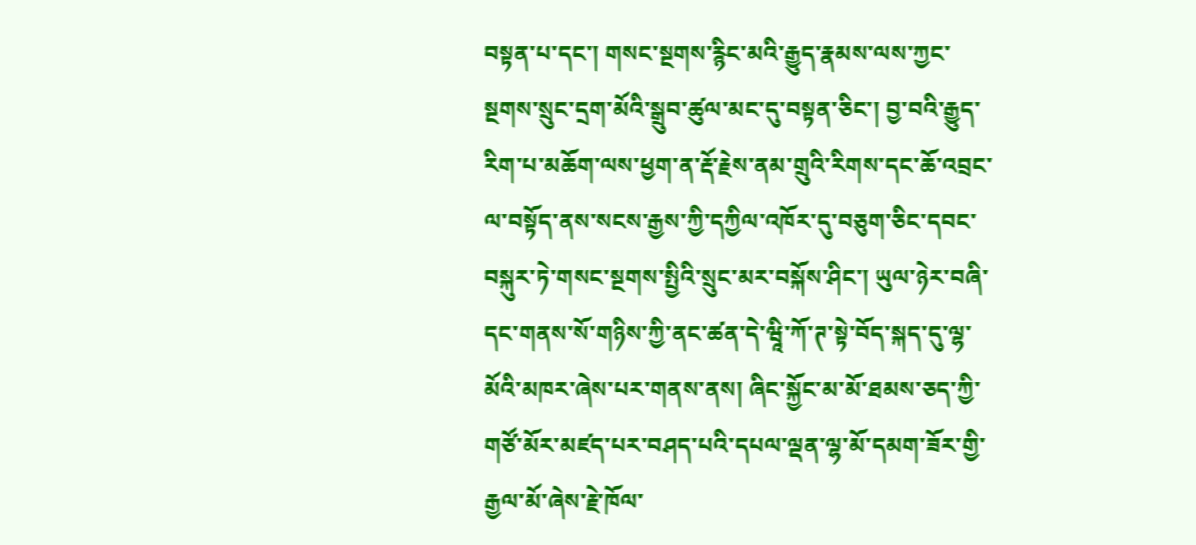བསྟན་པ་དང་། གསང་སྔགས་རྙིང་མའི་རྒྱུད་རྣམས་ལས་ཀྱང་སྔགས་སྲུང་དྲག་མོའི་སྒྲུབ་ཚུལ་མང་དུ་བསྟན་ཅིང་། བྱ་བའི་རྒྱུད་རིག་པ་མཆོག་ལས་ཕྱག་ན་རྡོ་རྗེས་ནམ་གྲུའི་རིགས་དང་ཆོ་འབྲང་ལ་བསྟོད་ནས་སངས་རྒྱས་ཀྱི་དཀྱིལ་འཁོར་དུ་བཅུག་ཅིང་དབང་བསྐུར་ཏེ་གསང་སྔགས་སྤྱིའི་སྲུང་མར་བསྐོས་ཤིང་། ཡུལ་ཉེར་བཞི་དང་གནས་སོ་གཉིས་ཀྱི་ནང་ཚན་དེ་ཝཱི་ཀོ་ཊ་སྟེ་བོད་སྐད་དུ་ལྷ་མོའི་མཁར་ཞེས་པར་གནས་ནས། ཞིང་སྐྱོང་མ་མོ་ཐམས་ཅད་ཀྱི་གཙོ་མོར་མཛད་པར་བཤད་པའི་དཔལ་ལྡན་ལྷ་མོ་དམག་ཟོར་གྱི་རྒྱལ་མོ་ཞེས་རྗེ་ཁོལ་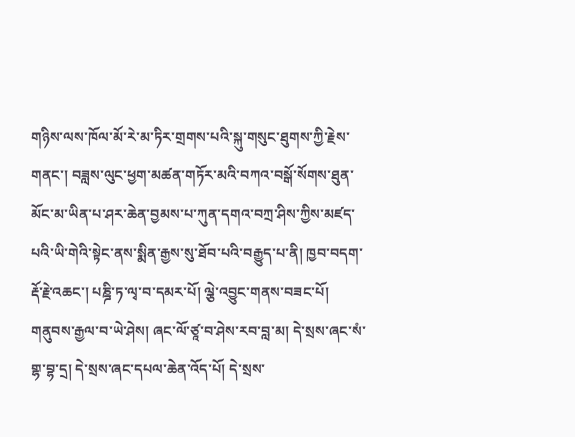གཉིས་ལས་ཁོལ་མོ་རེ་མ་ཏིར་གྲགས་པའི་སྐུ་གསུང་ཐུགས་ཀྱི་རྗེས་གནང་། བཟླས་ལུང་ཕྱག་མཚན་གཏོར་མའི་བཀའ་བསྒོ་སོགས་ཐུན་མོང་མ་ཡིན་པ་ཤར་ཆེན་བྱམས་པ་ཀུན་དགའ་བཀྲ་ཤིས་ཀྱིས་མཛད་པའི་ཡི་གེའི་སྟེང་ནས་སྨིན་རྒྱས་སུ་ཐོབ་པའི་བརྒྱུད་པ་ནི། ཁྱབ་བདག་རྡོ་རྗེ་འཆང་། པཎྜི་ཏ་ལྭ་བ་དམར་པོ། ལྕེ་འབྱུང་གནས་བཟང་པོ། གནུབས་རྒྱལ་བ་ཡེ་ཤེས། ཞང་ལོ་ཙཱ་བ་ཤེས་རབ་བླ་མ། དེ་སྲས་ཞང་སཾ་གྷ་བྷ་དྲ། དེ་སྲས་ཞང་དཔལ་ཆེན་འོད་པོ། དེ་སྲས་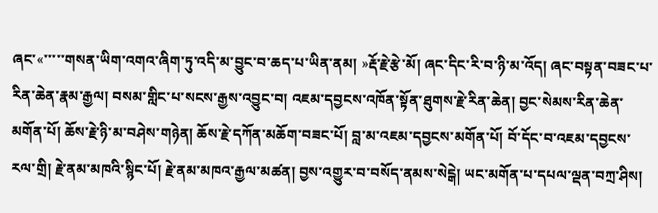ཞང་«་་་་་གསན་ཡིག་འགའ་ཞིག་ཏུ་འདི་མ་བྱུང་བ་ཆད་པ་ཡིན་ནམ། »རྡོ་རྗེ་རྩེ་མོ། ཞང་དིང་རི་བ་ཉི་མ་འོད། ཞང་བསྟན་བཟང་པ་རིན་ཆེན་རྣམ་རྒྱལ། བསམ་གླིང་པ་སངས་རྒྱས་འབྱུང་བ། འཇམ་དབྱངས་འཁོན་སྟོན་ཐུགས་རྗེ་རིན་ཆེན། བྱང་སེམས་རིན་ཆེན་མགོན་པོ། ཆོས་རྗེ་ཉི་མ་བཤེས་གཉེན། ཆོས་རྗེ་དཀོན་མཆོག་བཟང་པོ། བླ་མ་འཇམ་དབྱངས་མགོན་པོ། བོ་དོང་བ་འཇམ་དབྱངས་རལ་གྲི། རྗེ་ནམ་མཁའི་སྙིང་པོ། རྗེ་ནམ་མཁའ་རྒྱལ་མཚན། བྱས་འགྱུར་བ་བསོད་ནམས་སེངྒེ། ཡང་མགོན་པ་དཔལ་ལྡན་བཀྲ་ཤིས།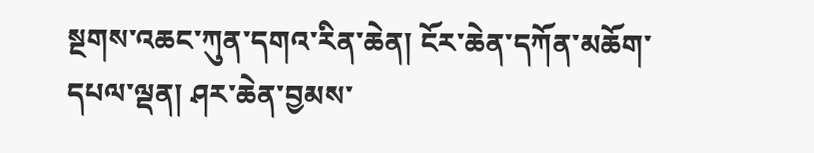སྔགས་འཆང་ཀུན་དགའ་རིན་ཆེན། ངོར་ཆེན་དཀོན་མཆོག་དཔལ་ལྡན། ཤར་ཆེན་བྱམས་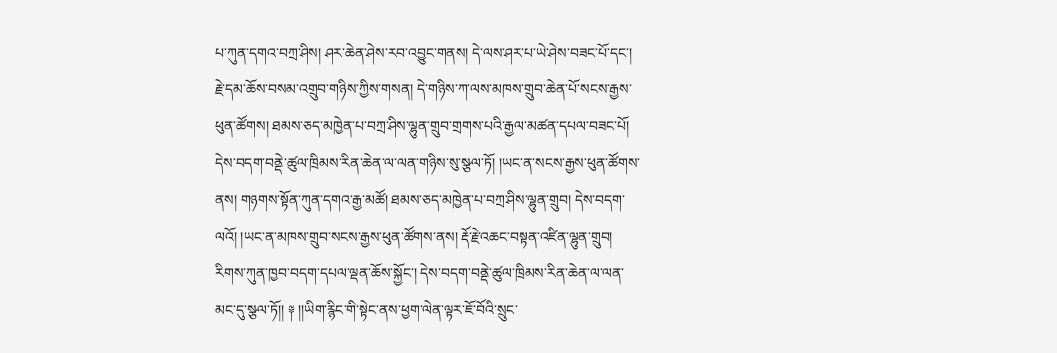པ་ཀུན་དགའ་བཀྲ་ཤིས། ཤར་ཆེན་ཤེས་རབ་འབྱུང་གནས། དེ་ལས་ཤར་པ་ཡེ་ཤེས་བཟང་པོ་དང་། རྗེ་དམ་ཆོས་བསམ་འགྲུབ་གཉིས་ཀྱིས་གསན། དེ་གཉིས་ཀ་ལས་མཁས་གྲུབ་ཆེན་པོ་སངས་རྒྱས་ཕུན་ཚོགས། ཐམས་ཅད་མཁྱེན་པ་བཀྲ་ཤིས་ལྷུན་གྲུབ་གྲགས་པའི་རྒྱལ་མཚན་དཔལ་བཟང་པོ། དེས་བདག་བནྡེ་ཚུལ་ཁྲིམས་རིན་ཆེན་ལ་ལན་གཉིས་སུ་སྩལ་ཏོ། །ཡང་ན་སངས་རྒྱས་ཕུན་ཚོགས་ནས། གཉགས་སྟོན་ཀུན་དགའ་རྒྱ་མཚོ། ཐམས་ཅད་མཁྱེན་པ་བཀྲ་ཤིས་ལྷུན་གྲུབ། དེས་བདག་ལའོ། །ཡང་ན་མཁས་གྲུབ་སངས་རྒྱས་ཕུན་ཚོགས་ནས། རྡོ་རྗེ་འཆང་བསྟན་འཛིན་ལྷུན་གྲུབ། རིགས་ཀུན་ཁྱབ་བདག་དཔལ་ལྡན་ཆོས་སྐྱོང་། དེས་བདག་བནྡེ་ཚུལ་ཁྲིམས་རིན་ཆེན་ལ་ལན་མང་དུ་སྩལ་ཏོ།། ༈ །།ཡིག་རྙིང་གི་སྟེང་ནས་ཕྱག་ལེན་ལྟར་ཇོ་བོའི་སྲུང་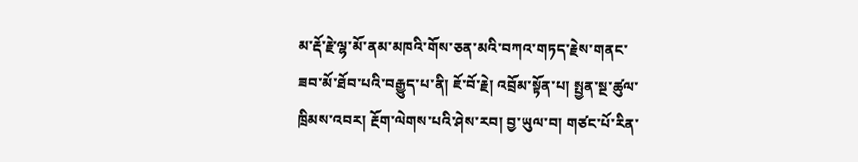མ་རྡོ་རྗེ་ལྷ་མོ་ནམ་མཁའི་གོས་ཅན་མའི་བཀའ་གཏད་རྗེས་གནང་ཟབ་མོ་ཐོབ་པའི་བརྒྱུད་པ་ནི། ཇོ་བོ་རྗེ། འབྲོམ་སྟོན་པ། སྤྱན་སྔ་ཚུལ་ཁྲིམས་འབར། རྔོག་ལེགས་པའི་ཤེས་རབ། བྱ་ཡུལ་བ། གཙང་པོ་རིན་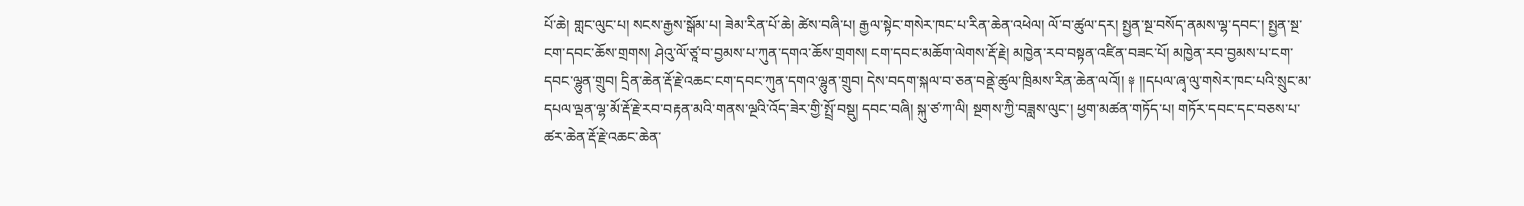པོ་ཆེ། གླང་ལུང་པ། སངས་རྒྱས་སྒོམ་པ། ཟེམ་རིན་པོ་ཆེ། ཚེས་བཞི་པ། རྒྱལ་སྟེང་གསེར་ཁང་པ་རིན་ཆེན་འཕེལ། ལོ་བ་ཚུལ་དར། སྤྱན་སྔ་བསོད་ནམས་ལྷ་དབང་། སྤྱན་སྔ་ངག་དབང་ཆོས་གྲགས། ཤེའུ་ལོ་ཙཱ་བ་བྱམས་པ་ཀུན་དགའ་ཆོས་གྲགས། ངག་དབང་མཆོག་ལེགས་རྡོ་རྗེ། མཁྱེན་རབ་བསྟན་འཛིན་བཟང་པོ། མཁྱེན་རབ་བྱམས་པ་ངག་དབང་ལྷུན་གྲུབ། དྲིན་ཆེན་རྡོ་རྗེ་འཆང་ངག་དབང་ཀུན་དགའ་ལྷུན་གྲུབ། དེས་བདག་སྐལ་བ་ཅན་བནྡེ་ཚུལ་ཁྲིམས་རིན་ཆེན་ལའོ།། ༈ །།དཔལ་ཞྭ་ལུ་གསེར་ཁང་པའི་སྲུང་མ་དཔལ་ལྡན་ལྷ་མོ་རྡོ་རྗེ་རབ་བརྟན་མའི་གནས་ལྔའི་འོད་ཟེར་གྱི་སྤྲོ་བསྡུ། དབང་བཞི། སྐུ་ཙ་ཀ་ལི། སྔགས་ཀྱི་བཟླས་ལུང་། ཕྱག་མཚན་གཏོད་པ། གཏོར་དབང་དང་བཅས་པ་ཚར་ཆེན་རྡོ་རྗེ་འཆང་ཆེན་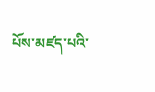པོས་མཛད་པའི་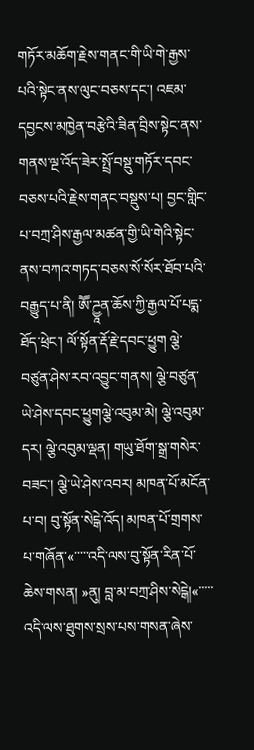གཏོར་མཆོག་རྗེས་གནང་གི་ཡི་གེ་རྒྱས་པའི་སྟེང་ནས་ལུང་བཅས་དང་། འཇམ་དབྱངས་མཁྱེན་བརྩེའི་ཟིན་བྲིས་སྟེང་ནས་གནས་ལྔ་འོད་ཟེར་སྤྲོ་བསྡུ་གཏོར་དབང་བཅས་པའི་རྗེས་གནང་བསྡུས་པ། བྱང་གླིང་པ་བཀྲ་ཤིས་རྒྱལ་མཚན་གྱི་ཡི་གེའི་སྟེང་ནས་བཀའ་གཏད་བཅས་སོ་སོར་ཐོབ་པའི་བརྒྱུད་པ་ནི། ཨཽ་ཌྱཱན་ཆོས་ཀྱི་རྒྱལ་པོ་པདྨ་ཐོད་ཕྲེང་། ལོ་སྟོན་རྡོ་རྗེ་དབང་ཕྱུག ལྕེ་བཙུན་ཤེས་རབ་འབྱུང་གནས། ལྕེ་བཙུན་ཡེ་ཤེས་དབང་ཕྱུགལྕེ་འབུམ་མེ། ལྕེ་འབུམ་དར། ལྕེ་འབུམ་ལྡན། གཡུ་ཐོག་སྒྲ་གསེར་བཟང་། ལྕེ་ཡེ་ཤེས་འབར། མཁན་པོ་མངོན་པ་བ། བུ་སྟོན་སེངྒེ་འོད། མཁན་པོ་གྲགས་པ་གཞོན་«་་་་་འདི་ལས་བུ་སྟོན་རིན་པོ་ཆེས་གསན། »ནུ། བླ་མ་བཀྲ་ཤིས་སེངྒེ།«་་་་་འདི་ལས་ཐུགས་སྲས་པས་གསན་ཞེས་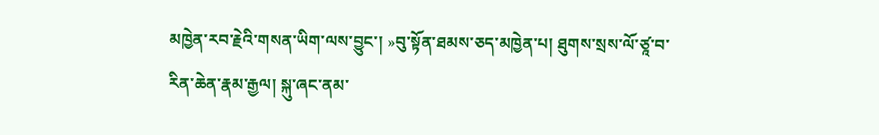མཁྱེན་རབ་རྗེའི་གསན་ཡིག་ལས་བྱུང་། »བུ་སྟོན་ཐམས་ཅད་མཁྱེན་པ། ཐུགས་སྲས་ལོ་ཙཱ་བ་རིན་ཆེན་རྣམ་རྒྱལ། སྐུ་ཞང་ནམ་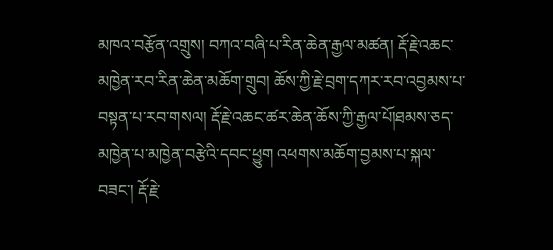མཁའ་བརྩོན་འགྲུས། བཀའ་བཞི་པ་རིན་ཆེན་རྒྱལ་མཚན། རྡོ་རྗེ་འཆང་མཁྱེན་རབ་རིན་ཆེན་མཆོག་གྲུབ། ཆོས་ཀྱི་རྗེ་བྲག་དཀར་རབ་འབྱམས་པ་བསྟན་པ་རབ་གསལ། རྡོ་རྗེ་འཆང་ཚར་ཆེན་ཆོས་ཀྱི་རྒྱལ་པོ།ཐམས་ཅད་མཁྱེན་པ་མཁྱེན་བརྩེའི་དབང་ཕྱུག འཕགས་མཆོག་བྱམས་པ་སྐལ་བཟང་། རྡོ་རྗེ་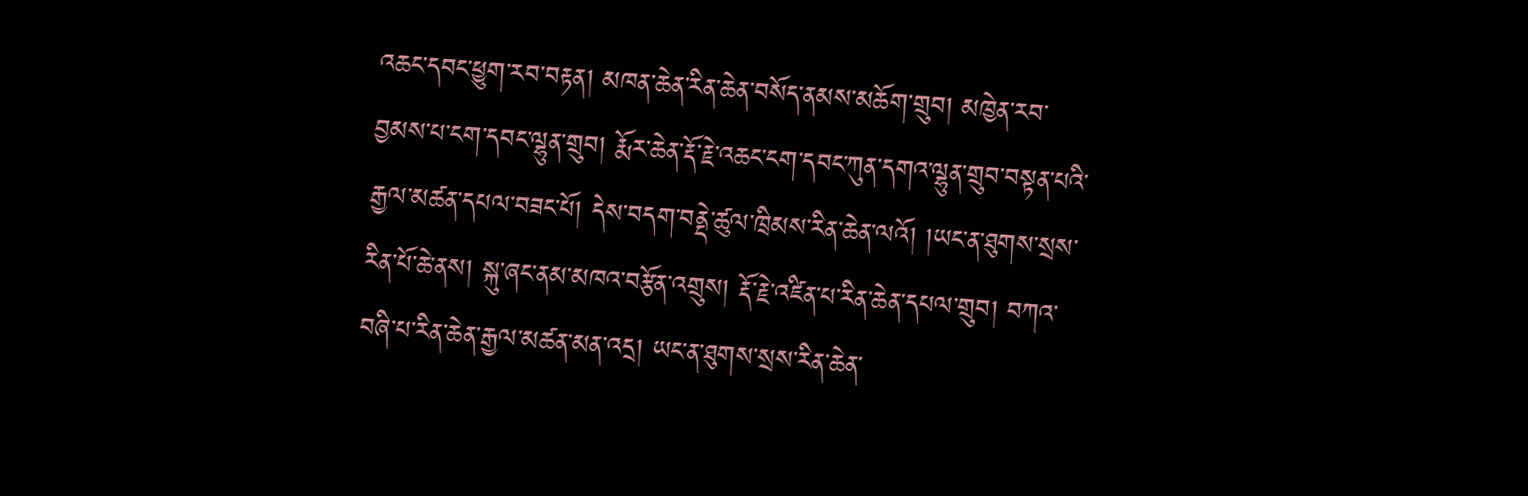འཆང་དབང་ཕྱུག་རབ་བརྟན། མཁན་ཆེན་རིན་ཆེན་བསོད་ནམས་མཆོག་གྲུབ། མཁྱེན་རབ་བྱམས་པ་ངག་དབང་ལྷུན་གྲུབ། རྨོར་ཆེན་རྡོ་རྗེ་འཆང་ངག་དབང་ཀུན་དགའ་ལྷུན་གྲུབ་བསྟན་པའི་རྒྱལ་མཚན་དཔལ་བཟང་པོ། དེས་བདག་བནྡེ་ཚུལ་ཁྲིམས་རིན་ཆེན་ལའོ། །ཡང་ན་ཐུགས་སྲས་རིན་པོ་ཆེ་ནས། སྐུ་ཞང་ནམ་མཁའ་བརྩོན་འགྲུས། རྡོ་རྗེ་འཛིན་པ་རིན་ཆེན་དཔལ་གྲུབ། བཀའ་བཞི་པ་རིན་ཆེན་རྒྱལ་མཚན་མན་འདྲ། ཡང་ན་ཐུགས་སྲས་རིན་ཆེན་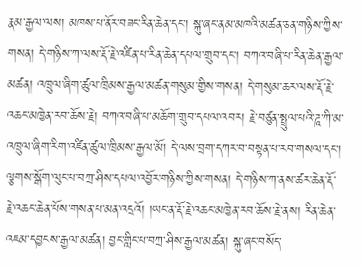རྣམ་རྒྱལ་ལས། མཁས་པ་ནོར་བཟང་རིན་ཆེན་དང་། སྐུ་ཞང་ནམ་མཁའི་མཚན་ཅན་གཉིས་ཀྱིས་གསན། དེ་གཉིས་ཀ་ལས་རྡོ་རྗེ་འཛིན་པ་རིན་ཆེན་དཔལ་གྲུབ་དང་། བཀའ་བཞི་པ་རིན་ཆེན་རྒྱལ་མཚན། འཁྲུལ་ཞིག་ཚུལ་ཁྲིམས་རྒྱལ་མཚན་གསུམ་གྱིས་གསན། དེ་གསུམ་ཆར་ལས་རྡོ་རྗེ་འཆང་མཁྱེན་རབ་ཆོས་རྗེ། བཀའ་བཞི་པ་མཆོག་གྲུབ་དཔལ་འབར། རྗེ་བཙུན་སྤྲུལ་པའི་ཌཱ་ཀི་མ་འཁྲུལ་ཞིག་རིག་འཛིན་ཚུལ་ཁྲིམས་རྒྱལ་མོ། དེ་ལས་བྲག་དཀར་བ་བསྟན་པ་རབ་གསལ་དང་། ལྕགས་སྒོག་ལུང་པ་བཀྲ་ཤིས་དཔལ་འབྱོར་གཉིས་ཀྱིས་གསན། དེ་གཉིས་ཀ་ནས་ཚར་ཆེན་རྡོ་རྗེ་འཆང་ཆེན་པོས་གསན་པ་མན་འདྲའོ། །ཡང་ན་རྡོ་རྗེ་འཆང་མཁྱེན་རབ་ཆོས་རྗེ་ནས། རིན་ཆེན་འཇམ་དབྱངས་རྒྱལ་མཚན། བྱང་གླིང་པ་བཀྲ་ཤིས་རྒྱལ་མཚན། སྐུ་ཞང་བསོད་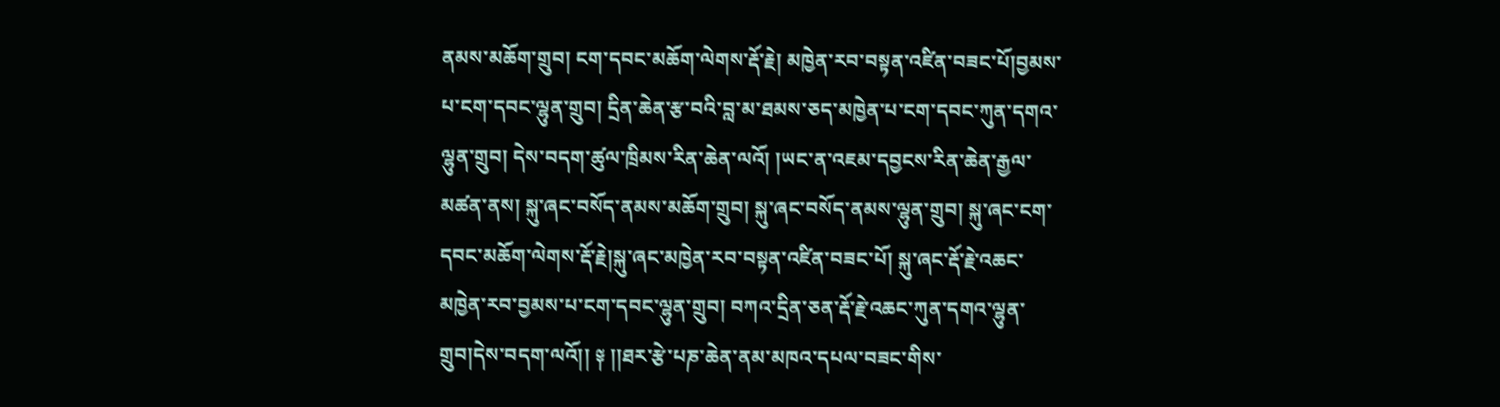ནམས་མཆོག་གྲུབ། ངག་དབང་མཆོག་ལེགས་རྡོ་རྗེ། མཁྱེན་རབ་བསྟན་འཛིན་བཟང་པོ།བྱམས་པ་ངག་དབང་ལྷུན་གྲུབ། དྲིན་ཆེན་རྩ་བའི་བླ་མ་ཐམས་ཅད་མཁྱེན་པ་ངག་དབང་ཀུན་དགའ་ལྷུན་གྲུབ། དེས་བདག་ཚུལ་ཁྲིམས་རིན་ཆེན་ལའོ། །ཡང་ན་འཇམ་དབྱངས་རིན་ཆེན་རྒྱལ་མཚན་ནས། སྐུ་ཞང་བསོད་ནམས་མཆོག་གྲུབ། སྐུ་ཞང་བསོད་ནམས་ལྷུན་གྲུབ། སྐུ་ཞང་ངག་དབང་མཆོག་ལེགས་རྡོ་རྗེ།སྐུ་ཞང་མཁྱེན་རབ་བསྟན་འཛིན་བཟང་པོ། སྐུ་ཞང་རྡོ་རྗེ་འཆང་མཁྱེན་རབ་བྱམས་པ་ངག་དབང་ལྷུན་གྲུབ། བཀའ་དྲིན་ཅན་རྡོ་རྗེ་འཆང་ཀུན་དགའ་ལྷུན་གྲུབ།དེས་བདག་ལའོ།། ༈ །།ཐར་རྩེ་པཎ་ཆེན་ནམ་མཁའ་དཔལ་བཟང་གིས་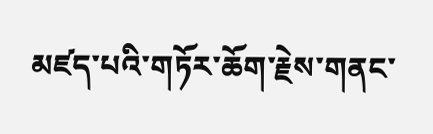མཛད་པའི་གཏོར་ཆོག་རྗེས་གནང་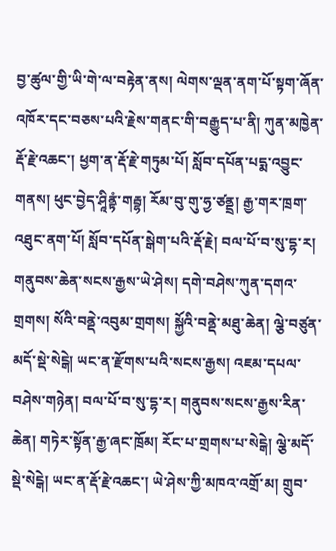བྱ་ཚུལ་གྱི་ཡི་གེ་ལ་བརྟེན་ནས། ལེགས་ལྡན་ནག་པོ་སྟག་ཞོན་འཁོར་དང་བཅས་པའི་རྗེས་གནང་གི་བརྒྱུད་པ་ནི། ཀུན་མཁྱེན་རྡོ་རྗེ་འཆང་། ཕྱག་ན་རྡོ་རྗེ་གཏུམ་པོ། སློབ་དཔོན་པདྨ་འབྱུང་གནས། ཕུང་བྱེད་ཤཱིནྟཾ་གརྦྷ། རོམ་བུ་གུ་ཧྱ་ཙནྡྲ། རྒྱ་གར་ཁྲག་འཐུང་ནག་པོ། སློབ་དཔོན་སྒེག་པའི་རྡོ་རྗེ། བལ་པོ་བ་སུ་དྷ་ར། གནུབས་ཆེན་སངས་རྒྱས་ཡེ་ཤེས། དགེ་བཤེས་ཀུན་དགའ་གྲགས། སོའི་བནྡེ་འབུམ་གྲགས། སྐྱོའི་བནྡེ་མཐུ་ཆེན། ལྕེ་བཙུན་མདོ་སྡེ་སེངྒེ། ཡང་ན་རྫོགས་པའི་སངས་རྒྱས། འཇམ་དཔལ་བཤེས་གཉེན། བལ་པོ་བ་སུ་དྷ་ར། གནུབས་སངས་རྒྱས་རིན་ཆེན། གཏེར་སྟོན་རྒྱ་ཞང་ཁྲོམ། རོང་པ་གྲགས་པ་སེངྒེ། ལྕེ་མདོ་སྡེ་སེངྒེ། ཡང་ན་རྡོ་རྗེ་འཆང་། ཡེ་ཤེས་ཀྱི་མཁའ་འགྲོ་མ། གྲུབ་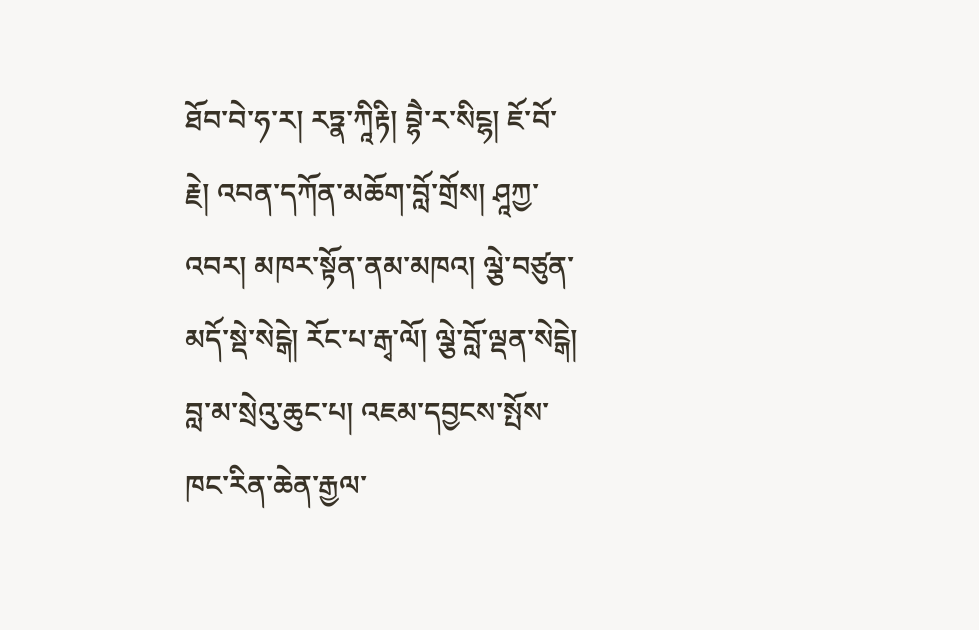ཐོབ་བེ་ཧ་ར། རཏྣ་ཀཱིརྟི། བྷཻ་ར་སིངྷ། ཇོ་བོ་རྗེ། འབན་དཀོན་མཆོག་བློ་གྲོས། ཤཱཀྱ་འབར། མཁར་སྟོན་ནམ་མཁའ། ལྕེ་བཙུན་མདོ་སྡེ་སེངྒེ། རོང་པ་རྒྭ་ལོ། ལྕེ་བློ་ལྡན་སེངྒེ། བླ་མ་སྲེའུ་ཆུང་པ། འཇམ་དབྱངས་སྤོས་ཁང་རིན་ཆེན་རྒྱལ་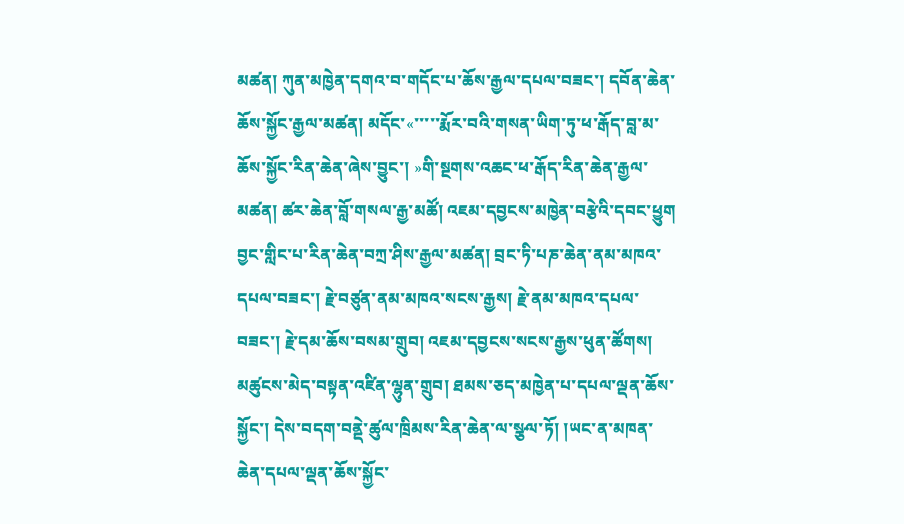མཚན། ཀུན་མཁྱེན་དགའ་བ་གདོང་པ་ཆོས་རྒྱལ་དཔལ་བཟང་། དབོན་ཆེན་ཆོས་སྐྱོང་རྒྱལ་མཚན། མདོང་«་་་་་རྨོར་བའི་གསན་ཡིག་ཏུ་ཕ་རྒོད་བླ་མ་ཆོས་སྐྱོང་རིན་ཆེན་ཞེས་བྱུང་། »གི་སྔགས་འཆང་ཕ་རྒོད་རིན་ཆེན་རྒྱལ་མཚན། ཚར་ཆེན་བློ་གསལ་རྒྱ་མཚོ། འཇམ་དབྱངས་མཁྱེན་བརྩེའི་དབང་ཕྱུག བྱང་གླིང་པ་རིན་ཆེན་བཀྲ་ཤིས་རྒྱལ་མཚན། བྲང་ཏི་པཎ་ཆེན་ནམ་མཁའ་དཔལ་བཟང་། རྗེ་བཙུན་ནམ་མཁའ་སངས་རྒྱས། རྗེ་ནམ་མཁའ་དཔལ་བཟང་། རྗེ་དམ་ཆོས་བསམ་གྲུབ། འཇམ་དབྱངས་སངས་རྒྱས་ཕུན་ཚོགས། མཚུངས་མེད་བསྟན་འཛིན་ལྷུན་གྲུབ། ཐམས་ཅད་མཁྱེན་པ་དཔལ་ལྡན་ཆོས་སྐྱོང་། དེས་བདག་བནྡེ་ཚུལ་ཁྲིམས་རིན་ཆེན་ལ་སྩལ་ཏོ། །ཡང་ན་མཁན་ཆེན་དཔལ་ལྡན་ཆོས་སྐྱོང་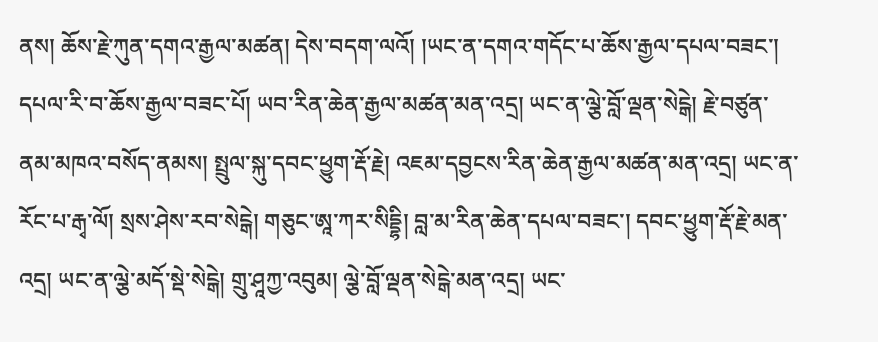ནས། ཆོས་རྗེ་ཀུན་དགའ་རྒྱལ་མཚན། དེས་བདག་ལའོ། །ཡང་ན་དགའ་གདོང་པ་ཆོས་རྒྱལ་དཔལ་བཟང་། དཔལ་རི་བ་ཆོས་རྒྱལ་བཟང་པོ། ཡབ་རིན་ཆེན་རྒྱལ་མཚན་མན་འདྲ། ཡང་ན་ལྕེ་བློ་ལྡན་སེངྒེ། རྗེ་བཙུན་ནམ་མཁའ་བསོད་ནམས། སྤྲུལ་སྐུ་དབང་ཕྱུག་རྡོ་རྗེ། འཇམ་དབྱངས་རིན་ཆེན་རྒྱལ་མཚན་མན་འདྲ། ཡང་ན་རོང་པ་རྒྭ་ལོ། སྲས་ཤེས་རབ་སེངྒེ། གཅུང་ཨཱ་ཀར་སིདྡྷི། བླ་མ་རིན་ཆེན་དཔལ་བཟང་། དབང་ཕྱུག་རྡོ་རྗེ་མན་འདྲ། ཡང་ན་ལྕེ་མདོ་སྡེ་སེངྒེ། གྲུ་ཤཱཀྱ་འབུམ། ལྕེ་བློ་ལྡན་སེངྒེ་མན་འདྲ། ཡང་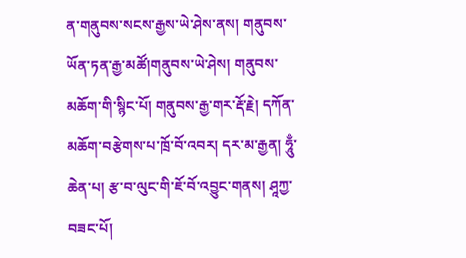ན་གནུབས་སངས་རྒྱས་ཡེ་ཤེས་ནས། གནུབས་ཡོན་ཏན་རྒྱ་མཚོ།གནུབས་ཡེ་ཤེས། གནུབས་མཆོག་གི་སྙིང་པོ། གནུབས་རྒྱ་གར་རྡོ་རྗེ། དཀོན་མཆོག་བརྩེགས་པ་ཁྲོ་བོ་འབར། དར་མ་རྒྱན། ཧཱུྃ་ཆེན་པ། རྩ་བ་ལུང་གི་ཇོ་བོ་འབྱུང་གནས། ཤཱཀྱ་བཟང་པོ།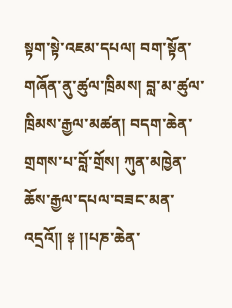སྟག་སྟེ་འཇམ་དཔལ། བག་སྟོན་གཞོན་ནུ་ཚུལ་ཁྲིམས། བླ་མ་ཚུལ་ཁྲིམས་རྒྱལ་མཚན། བདག་ཆེན་གྲགས་པ་བློ་གྲོས། ཀུན་མཁྱེན་ཆོས་རྒྱལ་དཔལ་བཟང་མན་འདྲའོ།། ༈ །།པཎ་ཆེན་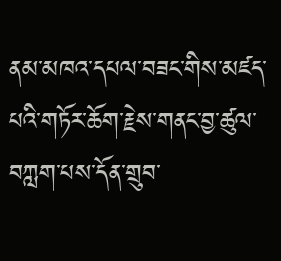ནམ་མཁའ་དཔལ་བཟང་གིས་མཛད་པའི་གཏོར་ཆོག་རྗེས་གནང་བྱ་ཚུལ་བཀླག་པས་དོན་གྲུབ་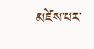མཛེས་པར་